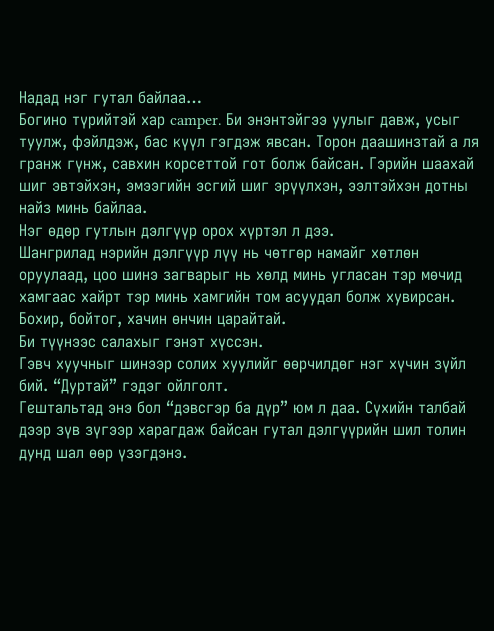Надад нэг гутал байлаа…
Богино түрийтэй хар camper. Би энэнтэйгээ уулыг давж, усыг туулж, фэйлдэж, бас күүл гэгдэж явсан. Торон даашинзтай а ля гранж гүнж, савхин корсеттой гот болж байсан. Гэрийн шаахай шиг эвтэйхэн, эмээгийн эсгий шиг эрүүлхэн, ээлтэйхэн дотны найз минь байлаа.
Нэг өдөр гутлын дэлгүүр орох хүртэл л дээ.
Шангрилад нэрийн дэлгүүр лүү нь чөтгөр намайг хөтлөн оруулаад, цоо шинэ загварыг нь хөлд минь угласан тэр мөчид хамгаас хайрт тэр минь хамгийн том асуудал болж хувирсан.
Бохир, бойтог, хачин өнчин царайтай.
Би түүнээс салахыг гэнэт хүссэн.
Гэвч хуучныг шинээр солих хуулийг өөрчилдөг нэг хүчин зүйл бий. “Дуртай” гэдэг ойлголт.
Гештальтад энэ бол “дэвсгэр ба дүр” юм л даа. Сүхийн талбай дээр зүв зүгээр харагдаж байсан гутал дэлгүүрийн шил толин дунд шал өөр үзэгдэнэ.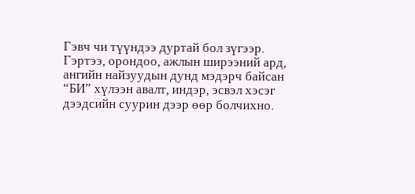Гэвч чи түүндээ дуртай бол зүгээр.
Гэртээ, орондоо, ажлын ширээний ард, ангийн найзуудын дунд мэдэрч байсан “БИ” хүлээн авалт, индэр, эсвэл хэсэг дээдсийн суурин дээр өөр болчихно.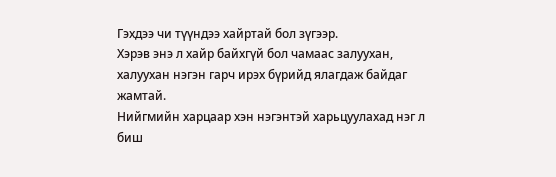Гэхдээ чи түүндээ хайртай бол зүгээр.
Хэрэв энэ л хайр байхгүй бол чамаас залуухан, халуухан нэгэн гарч ирэх бүрийд ялагдаж байдаг жамтай.
Нийгмийн харцаар хэн нэгэнтэй харьцуулахад нэг л биш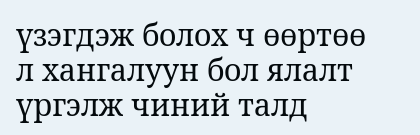үзэгдэж болох ч өөртөө л хангалуун бол ялалт үргэлж чиний талд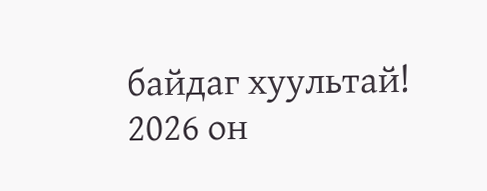байдаг хуультай!
2026 он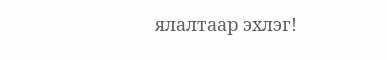ялалтаар эхлэг!